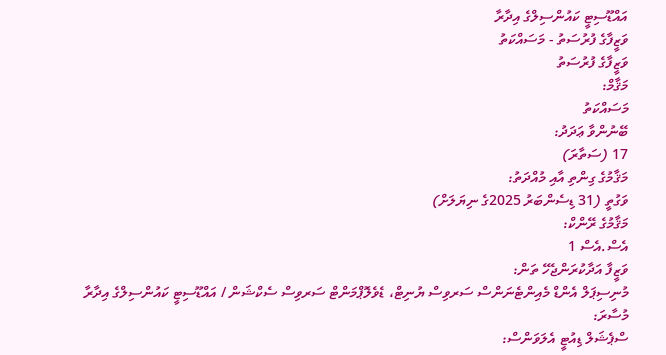އައްޑޫސިޓީ ކައުންސިލްގެ އިދާރާ
ވަޒީފާގެ ފުރުސަތު - މަސައްކަތު
ވަޒީފާގެ ފުރުސަތު
މަޤާމް:
މަސައްކަތު
ބޭނުންވާ ޢަދަދު:
17 (ސަތާރަ)
މަޤާމުގެ ގިންތި އާއި މުއްދަތު:
ވަގުތީ (31 ޑިސެންބަރު 2025ގެ ނިޔަލަށް)
މަޤާމުގެ ރޭންކް:
އެސް.އެސް 1
ވަޒީފާ އަދާކުރަންޖެހޭ ތަން:
މުނިސިޕަލް އެންޑް މެއިންޓެނަންސް ސަރވިސް ޔުނިޓް، ޑެވެލޮޕްމަންޓް ސަރވިސް ސެކްޝަން / އައްޑޫސިޓީ ކައުންސިލްގެ އިދާރާ
މުސާރަ:
ސްޕެޝަލް ޑިއުޓީ އެލަވަންސް: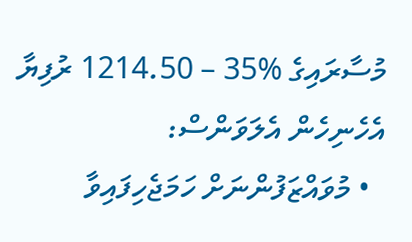މުސާރައިގެ %35 – 1214.50 ރުފިޔާ
އެހެނިހެން އެލަވަންސް:
  • މުވައްޒަފުންނަށް ހަމަޖެހިފައިވާ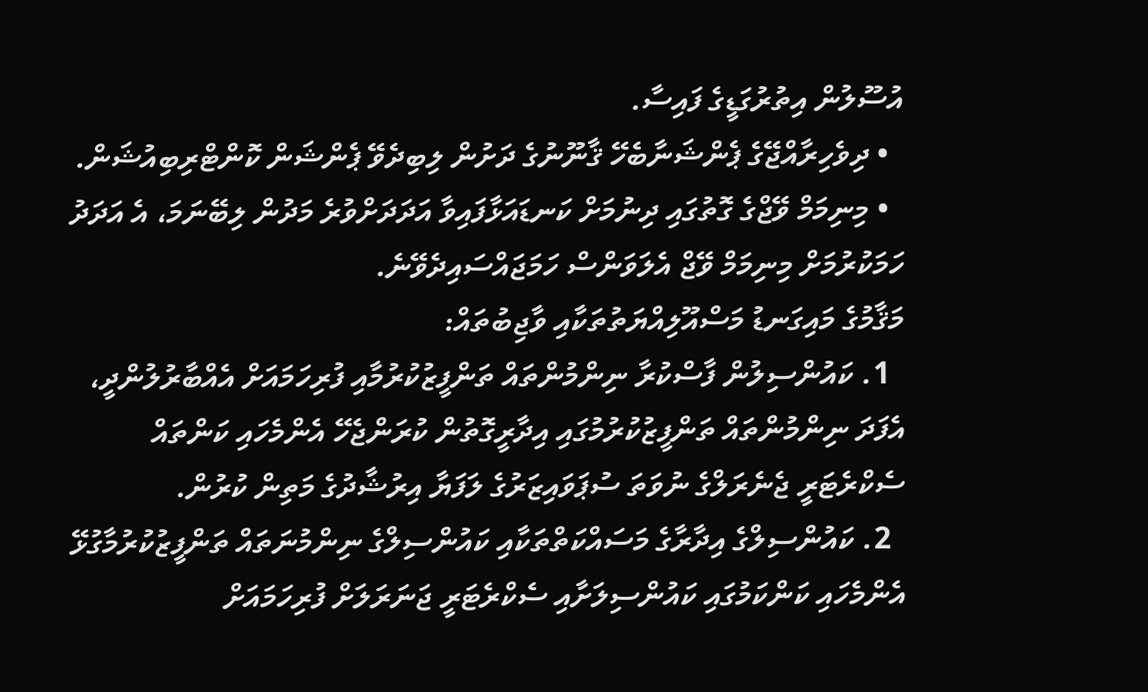އުސޫލުން އިތުރުގަޑީގެ ފައިސާ.
  • ދިވެހިރާއްޖޭގެ ޕެންޝަނާބެހޭ ޤާނޫނުގެ ދަށުން ލިބިދެވޭ ޕެންޝަން ކޮންޓްރިބިއުޝަން.
  • މިނިމަމް ވޭޖްގެ ގޮތުގައި ދިނުމަށް ކަނޑައަޅާފައިވާ އަދަދަށްވުރެ މަދުން ލިބޭނަމަ، އެ އަދަދު ހަމަކުރުމަށް މިނިމަމް ވޭޖް އެލަވަންސް ހަމަޖައްސައިދެވޭނެ.
މަޤާމުގެ މައިގަނޑު މަސްއޫލިއްޔަތުތަކާއި ވާޖިބުތައް:
  1. ކައުންސިލުން ފާސްކުރާ ނިންމުންތައް ތަންފީޒުކުރުމާއި ފުރިހަމައަށް އެއްބާރުލުންދީ، އެފަދަ ނިންމުންތައް ތަންފީޒުކުރުމުގައި އިދާރީގޮތުން ކުރަންޖެހޭ އެންމެހައި ކަންތައް ސެކްރެޓަރީ ޖެނެރަލްގެ ނުވަތަ ސުޕަވައިޒަރުގެ ލަފަޔާ އިރުޝާދުގެ މަތިން ކުރުން.
  2. ކައުންސިލްގެ އިދާރާގެ މަސައްކަތްތަކާއި ކައުންސިލްގެ ނިންމުނަތައް ތަންފީޒުކުރުމާގުޅޭ އެންމެހައި ކަންކަމުގައި ކައުންސިލަށާއި ސެކްރެޓަރީ ޖަނަރަލަށް ފުރިހަމައަށް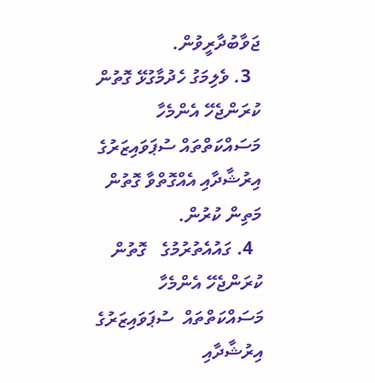ޖަވާބުދާރީވުން.
  3. ވެލިމަގު ހެދުމާގުޅޭ ގޮތުން ކުރަންޖެހޭ އެންމެހާ މަސައްކަތްތައް ސުޕަވައިޒަރުގެ އިރުޝާދާއި އެއްގޮތްވާ ގޮތުން މަތިން ކުރުން.
  4. ގައުއެތުރުމުގެ   ގޮތުން ކުރަންޖެހޭ އެންމެހާ މަސައްކަތްތައް  ސުޕަވައިޒަރުގެ އިރުޝާދާއި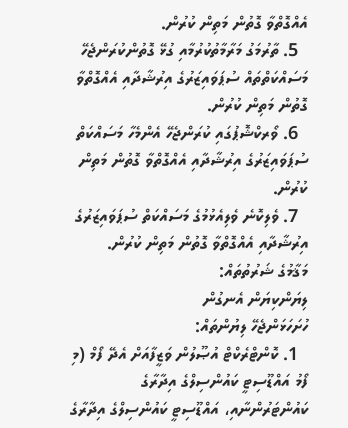އެއްގޮތްވާ ގޮތުން މަތިން ކުރުން.
  5. ތާރުމަގު މަރާމާތުކުރުމާއި ގުޅޭ ގޮތުންކުރަންޖެހޭ މަސައްކަތްތައް ސުޕަވައިޒަރުގެ އިރުޝާދާއި އެއްގޮތްވާ ގޮތުން މަތިން ކުރުން.
  6. ވޯރކްޝޮޕުގައި ކުރަންޖެހޭ އެންމެހާ މަސައްކަތް ސުޕަވައިޒަރުގެ އިރުޝާދާއި އެއްގޮތްވާ ގޮތުން މަތިން ކުރުން.
  7. ވެލިކޮނެ ވެލިއެޅުމުގެ މަސައްކަތް ސުޕަވައިޒަރުގެ އިރުޝާދާއި އެއްގޮތްވާ ގޮތުން މަތިން ކުރުން.
މަޤާމުގެ ޝަރުތުތައް:
ލިޔަންކިޔަން އެނގުން
ހުށަހަޅަންޖެހޭ ލިޔުންތައް:
  1. ކޮންޓްރެކްޓް އުޞޫލުން ވަޒީފާއަށް އެދޭ ފޯމް (މި ފޯމު އައްޑޫސިޓީ ކައުންސިލްގެ އިދާރާގެ ކައުންޓަރުންނާއި، އައްޑޫސިޓީ ކައުންސިލްގެ އިދާރާގެ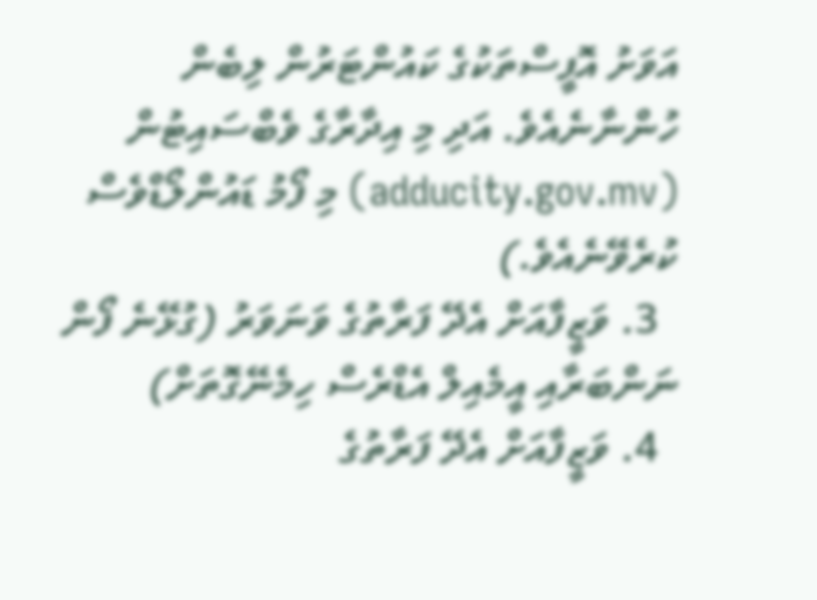އަވަށު އޮފީސްތަކުގެ ކައުންޓަރުން ލިބެން ހުންނާނެއެވެ. އަދި މި އިދާރާގެ ވެބްސައިޓުން (adducity.gov.mv) މި ފޯމު ޑައުންލޯޑްވެސް ކުރެވޭނެއެވެ.)
  3. ވަޒީފާއަށް އެދޭ ފަރާތުގެ ވަނަވަރު (ގުޅޭނެ ފޯން ނަންބަރާއި އީމެއިލް އެޑްރެސް ހިމެނޭގޮތަށް)
  4. ވަޒީފާއަށް އެދޭ ފަރާތުގެ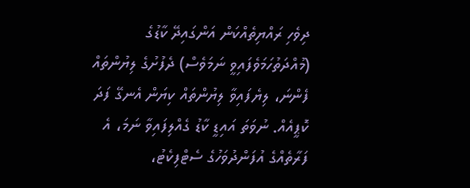ދިވެހި ރައްޔިތެއްކަން އަންގައިދޭ ކާޑުގެ (މުއްދަތުހަމަވެފައިވީ ނަމަވެސް) ދެފުށުގެ ލިޔުންތައް ފެންނަ، ލިޔެފައިވާ ލިޔުންތައް ކިޔަން އެނގޭ ފަދަ ކޮޕީއެއް. ނުވަތަ އައިޑީ ކާޑު ގެއްލިފައިވާ ނަމަ، އެ ފަރާތެއްގެ އުފަންދުވަހުގެ ސެޓްފިކެޓު،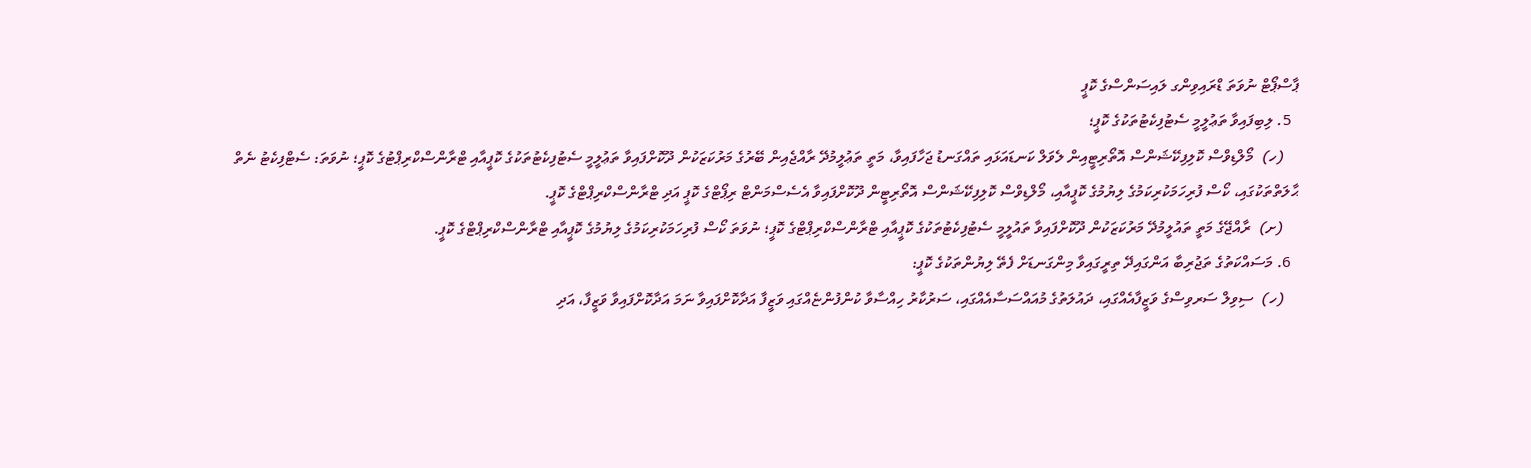ޕާސްޕޯޓް ނުވަތަ ޑްރައިވިންގ ލައިސަންސްގެ ކޮޕީ
  5. ލިބިފައިވާ ތަޢުލީމީ ސެޓުފިކެޓުތަކުގެ ކޮޕީ؛
    (ހ)  މޯލްޑިވްސް ކޮލިފިކޭޝަންސް އޮތޯރިޓީއިން ލެވަލް ކަނޑައަޅައި ތައްގަނޑު ޖަހާފައިވާ، މަތީ ތަޢުލީމުދޭ ރާއްޖެއިން ބޭރުގެ މަރުކަޒަކުން ދޫކޮށްފައިވާ ތަޢުލީމީ ސެޓުފިކެޓުތަކުގެ ކޮޕީއާއި ޓްރާންސްކްރިޕްޓުގެ ކޮޕީ؛ ނުވަތަ: ސެޓްފިކެޓު ނެތް ޙާލަތްތަކުގައި، ކޯސް ފުރިހަމަކުރިކަމުގެ ލިޔުމުގެ ކޮޕީއާއި، މޯލްޑިވްސް ކޮލިފިކޭޝަންސް އޮތޯރިޓީން ދޫކޮށްފައިވާ އެސެސްމަންޓް ރިޕޯޓްގެ ކޮޕީ އަދި ޓްރާންސްކްރިޕްޓްގެ ކޮޕީ.
    (ށ)  ރާއްޖޭގެ މަތީ ތައުލީމުދޭ މަރުކަޒަކުން ދޫކޮށްފައިވާ ތައުލީމީ ސެޓުފިކެޓުތަކުގެ ކޮޕީއާއި ޓްރާންސްކްރިޕްޓްގެ ކޮޕީ؛ ނުވަތަ ކޯސް ފުރިހަމަކުރިކަމުގެ ލިޔުމުގެ ކޮޕީއާއި ޓްރާންސްކްރިޕްޓްގެ ކޮޕީ.
  6. މަސައްކަތުގެ ތަޖުރިބާ އަންގައިދޭ ތިރީގައިވާ މިންގަނޑަށް ފެތޭ ލިޔުންތަކުގެ ކޮޕީ:
    (ހ)  ސިވިލް ސަރވިސްގެ ވަޒީފާއެއްގައި، ދައުލަތުގެ މުއައްސަސާއެއްގައި، ސަރުކާރު ހިއްސާވާ ކުންފުންޏެއްގައި ވަޒީފާ އަދާކޮށްފައިވާ ނަމަ އަދާކޮށްފައިވާ ވަޒީފާ، އަދި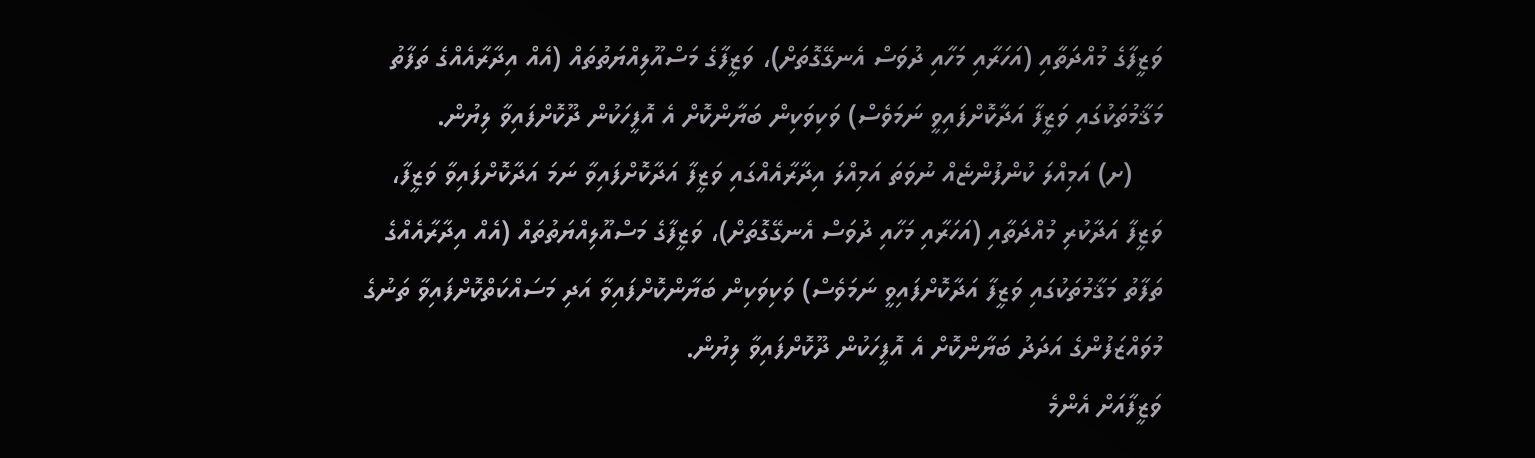ވަޒީފާގެ މުއްދަތާއި (އަހަރާއި މަހާއި ދުވަސް އެނގޭގޮތަށް)، ވަޒީފާގެ މަސްއޫލިއްޔަތުތައް (އެއް އިދާރާއެއްގެ ތަފާތު މަޤާމުތަކުގައި ވަޒީފާ އަދާކޮށްފައިވީ ނަމަވެސް) ވަކިވަކިން ބަޔާންކޮށް އެ އޮފީހަކުން ދޫކޮށްފައިވާ ލިޔުން.
    (ށ) އަމިއްލަ ކުންފުންޏެއް ނުވަތަ އަމިއްލަ އިދާރާއެއްގައި ވަޒީފާ އަދާކޮށްފައިވާ ނަމަ އަދާކޮށްފައިވާ ވަޒީފާ، ވަޒީފާ އަދާކުރި މުއްދަތާއި (އަހަރާއި މަހާއި ދުވަސް އެނގޭގޮތަށް)، ވަޒީފާގެ މަސްއޫލިއްޔަތުތައް (އެއް އިދާރާއެއްގެ ތަފާތު މަޤާމުތަކުގައި ވަޒީފާ އަދާކޮށްފައިވީ ނަމަވެސް) ވަކިވަކިން ބަޔާންކޮށްފައިވާ އަދި މަސައްކަތްކޮށްފައިވާ ތަނުގެ މުވައްޒަފުންގެ އަދަދު ބަޔާންކޮށް އެ އޮފީހަކުން ދޫކޮށްފައިވާ ލިޔުން.
ވަޒީފާއަށް އެންމެ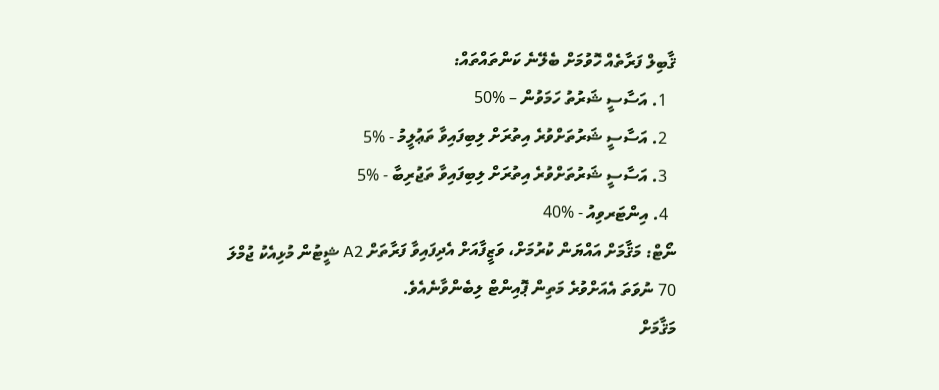ޤާބިލް ފަރާތެއް ހޮވުމަށް ބެލޭނެ ކަންތައްތައް:
  1. އަސާސީ ޝަރުތު ހަމަވުން – %50
  2. އަސާސީ ޝަރުތަށްވުރެ އިތުރަށް ލިބިފައިވާ ތަޢުލީމު - %5
  3. އަސާސީ ޝަރުތަށްވުރެ އިތުރަށް ލިބިފައިވާ ތަޖުރިބާ - %5
  4. އިންޓަރވިއު - %40
ނޯޓް: މަޤާމަށް އައްޔަން ކުރުމަށް، ވަޒީފާއަށް އެދިފައިވާ ފަރާތަށް A2 ޝީޓުން މުޅިއެކު ޖުމްލަ 70 ނުވަތަ އެއަށްވުރެ މަތިން ޕޮއިންޓް ލިބެންވާނެއެވެ.
މަޤާމަށް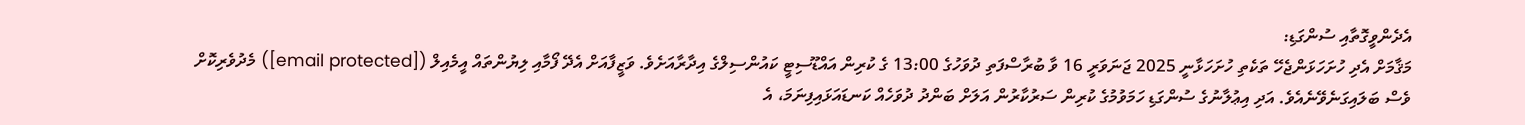އެދެންވީގޮތާއި ސުންގަޑި:
މަޤާމަށް އެދި ހުށަހަޅަންޖެހޭ ތަކެތި ހުށަހަޅާނީ 2025 ޖަނަވަރީ 16 ވާ ބުރާސްފަތި ދުވަހުގެ 13:00 ގެ ކުރިން އައްޑޫސިޓީ ކައުންސިލްގެ އިދާރާއަށެވެ. ވަޒީފާއަށް އެދޭ ފޯމާއި ލިޔުންތައް އީމެއިލް ([email protected]) މެދުވެރިކޮށް ވެސް ބަލައިގަނެވޭނެއެވެ. އަދި އިޢުލާނުގެ ސުންގަޑި ހަމަވުމުގެ ކުރިން ސަރުކާރުން އަލަށް ބަންދު ދުވަހެއް ކަނޑައަޅައިފިނަމަ، އެ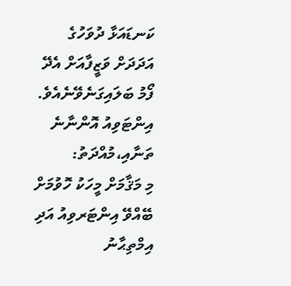ކަނޑައަޅާ ދުވަހުގެ އަދަދަށް ވަޒީފާއަށް އެދޭ ފޯމު ބަލައިގަނެވޭނެއެވެ.
އިންޓަވިއު އޮންނާނެ ތަނާއި،މުއްދަތު:
މި މަޤާމަށް މީހަކު ހޮވުމަށް ބޭއްވޭ އިންޓަރވިއު އަދި އިމްތިޙާނު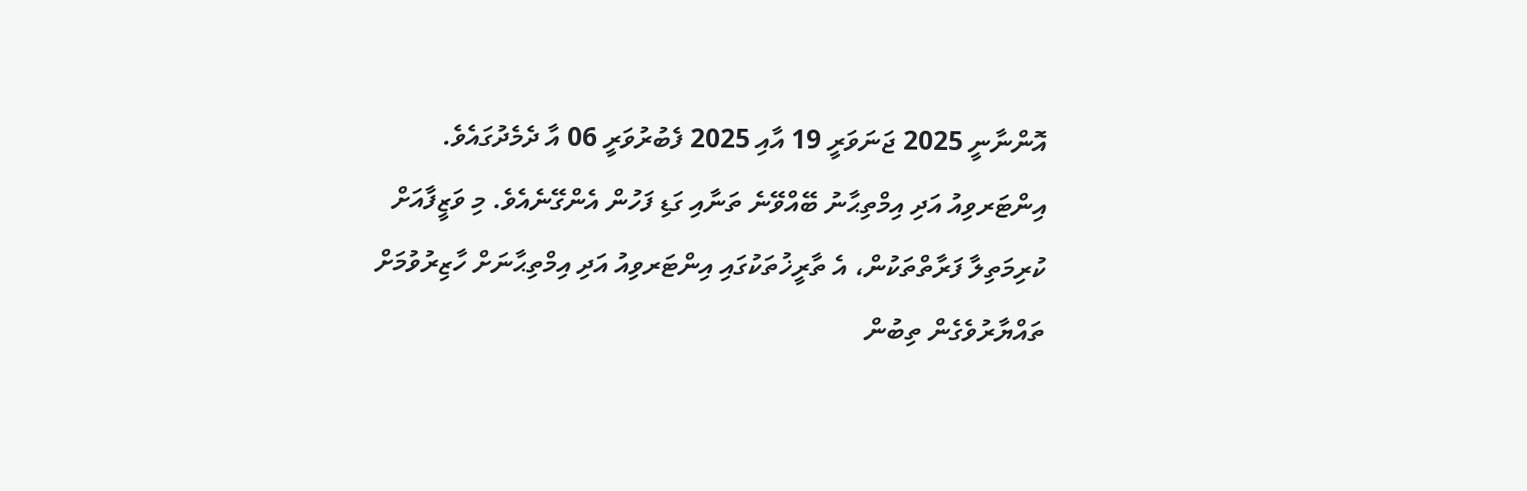އޮންނާނީ 2025 ޖަނަވަރީ 19 އާއި 2025 ފެބުރުވަރީ 06 އާ ދެމެދުގައެވެ. އިންޓަރވިއު އަދި އިމްތިޙާނު ބޭއްވޭނެ ތަނާއި ގަޑި ފަހުން އެންގޭނެއެވެ. މި ވަޒީފާއަށް ކުރިމަތިލާ ފަރާތްތަކުން، އެ ތާރީޚުތަކުގައި އިންޓަރވިއު އަދި އިމްތިޙާނަށް ހާޒިރުވުމަށް ތައްޔާރުވެގެން ތިބުން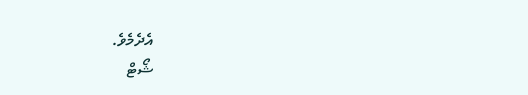އެދެމެވެ.
ޝޯޓް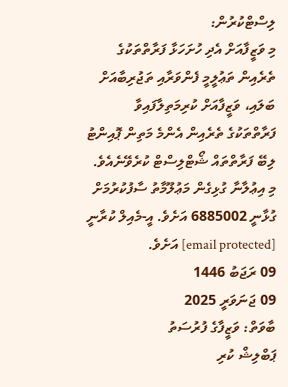ލިސްޓްކުރުން:
މި ވަޒީފާއަށް އެދި ހުށަހަޅާ ފަރާތްތަކުގެ ތެރެއިން ތަޢުލީމީ ފެންވަރާއި ތަޖުރިބާއަށް ބަލައި، ވަޒީފާއަށް ކުރިމަތިލާފައިވާ ފަރާތްތަކުގެ ތެރެއިން އެންމެ މަތިން ޕޮއިންޓު ލިބޭ ފަރާތްތައް ޝޯޓްލިސްޓް ކުރެވޭނެއެވެ.
މި އިޢުލާނާ ގުޅިގެން މަޢުލޫމާތު ސާފުކުރުމަށް ގުޅާނީ 6885002 އަށެވެ. އީ-މެއިލް ކުރާނީ [email protected] އަށެވެ.
09 ރަޖަބު 1446
09 ޖަނަވަރީ 2025
ބާވަތް: ވަޒީފާގެ ފުރުސަތު
ޕަބްލިޝް ކުރި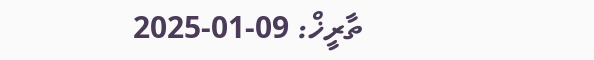ތާރީޚް: 09-01-2025